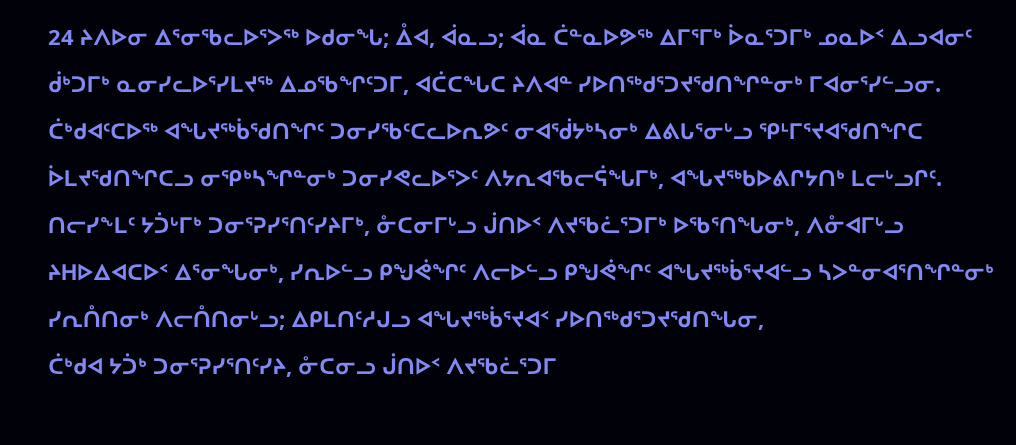24 ᔨᐱᐅᓂ ᐃᕐᓂᖃᓚᐅᕐᐳᖅ ᐅᑯᓂᖓ; ᐂᐊ, ᐋᓇᓗ; ᐋᓇ ᑖᓐᓇᐅᕗᖅ ᐃᒥᕐᒥᒃ ᐆᓇᕐᑐᒥᒃ ᓄᓇᐅᑉ ᐃᓗᐊᓂᑦ ᑰᒃᑐᒥᒃ ᓇᓂᓯᓚᐅᕐᓯᒪᔪᖅ ᐃᓄᖃᖏᑦᑐᒥ, ᐊᑖᑕᖓᑕ ᔨᐱᐊᓐ ᓯᐅᑎᖅᑯᕐᑐᔪᖁᑎᖏᓐᓂᒃ ᒥᐊᓂᕐᓯᓪᓗᓂ.
ᑖᒃᑯᐊᑦᑕᐅᖅ ᐊᖓᔪᖅᑳᖁᑎᖏᑦ ᑐᓂᓯᖃᑦᑕᓚᐅᕆᕗᑦ ᓂᐊᖂᔭᒃᓴᓂᒃ ᐃᕕᒐᕐᓂᒡᓗ ᕿᒻᒥᕐᔪᐊᖁᑎᖏᑕ ᐆᒪᔪᖁᑎᖏᑕᓗ ᓂᕿᒃᓴᖏᓐᓂᒃ ᑐᓂᓯᕙᓚᐅᕐᐳᑦ ᐱᔭᕆᐊᖃᓕᕌᖓᒥᒃ, ᐊᖓᔪᖅᑲᐅᕕᒋᔭᑎᒃ ᒪᓕᒡᓗᒋᑦ.
ᑎᓕᓯᖕᒪᑦ ᔭᑑᒡᒥᒃ ᑐᓂᕐᕈᓯᕐᑎᑦᓯᔨᒥᒃ, ᓁᑕᓂᒥᒡᓗ ᒎᑎᐅᑉ ᐱᔪᖃᓛᕐᑐᒥᒃ ᐅᖃᕐᑎᖓᓂᒃ, ᐱᓁᐊᒥᒡᓗ ᔨᕼᐅᐃᐊᑕᐅᑉ ᐃᕐᓂᖓᓂᒃ, ᓯᕆᐅᓪᓗ ᑭᖑᕚᖏᑦ ᐱᓕᐅᓪᓗ ᑭᖑᕚᖏᑦ ᐊᖓᔪᖅᑳᕐᔪᐊᓪᓗ ᓴᐳᓐᓂᐊᕐᑎᖏᓐᓂᒃ ᓯᕆᑍᑎᓂᒃ ᐱᓕᑍᑎᓂᒡᓗ; ᐃᑭᒪᑎᑦᓱᒍᓗ ᐊᖓᔪᖅᑳᕐᔪᐊᑉ ᓯᐅᑎᖅᑯᕐᑐᔪᖁᑎᖓᓂ,
ᑖᒃᑯᐊ ᔭᑑᒃ ᑐᓂᕐᕈᓯᕐᑎᑦᓯᔨ, ᓁᑕᓂᓗ ᒎᑎᐅᑉ ᐱᔪᖃᓛᕐᑐᒥ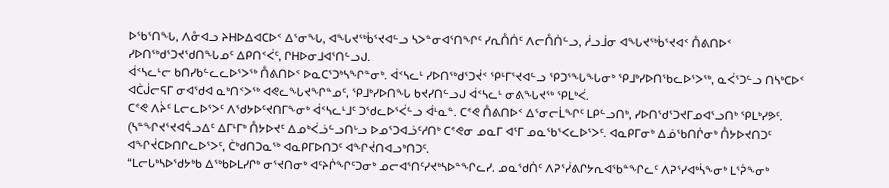ᐅᖃᕐᑎᖓ, ᐱᓁᐊᓗ ᔨᕼᐅᐃᐊᑕᐅᑉ ᐃᕐᓂᖓ, ᐊᖓᔪᖅᑳᕐᔪᐊᓪᓗ ᓴᐳᓐᓂᐊᕐᑎᖏᑦ ᓯᕆᑍᑏᑦ ᐱᓕᑍᑏᓪᓗ, ᓲᓗᒨᓂ ᐊᖓᔪᖅᑳᕐᔪᐊᑉ ᑍᕕᑎᐅᑉ ᓯᐅᑎᖅᑯᕐᑐᔪᖁᑎᖓᓄᑦ ᐃᑭᑎᑉᐹᑦ, ᒋᕼᐅᓂᒧᐊᕐᑎᓪᓗᒍ.
ᐋᑉᓴᓚᒻᓕ ᑲᑎᓯᑲᓪᓚᓚᐅᕐᐳᖅ ᑍᕕᑎᐅᑉ ᐅᓇᑕᕐᑐᒃᓴᖏᓐᓂᒃ. ᐋᑉᓴᓚᒻ ᓯᐅᑎᖅᑯᕐᑐᔫᑉ ᕿᒻᒥᕐᔪᐊᓪᓗ ᕿᑐᕐᖓᖓᓂᒃ ᕿᒧᒃᓯᐅᑎᖃᓚᐅᕐᐳᖅ, ᓇᐹᕐᑐᓪᓗ ᑎᓴᒃᑕᐅᑉ ᐊᑖᒎᓕᕋᒥ ᓂᐊᖁᐊ ᓇᒃᑎᑉᐳᖅ ᐊᕙᓚᖓᔪᖏᓐᓄᑦ, ᕿᒧᒃᓯᐅᑎᖓ ᑲᔪᓯᑎᓪᓗᒍ ᐋᑉᓴᓚᒻ ᓂᕕᖓᔪᖅ ᕿᒪᒃᐹ.
ᑕᕝᕙ ᐱᔩᑦ ᒪᓕᓚᐅᕐᐳᑦ ᐱᖁᔭᐅᑦᔪᑎᒥᖕᓂᒃ ᐋᑉᓴᓚᒻᒧᑦ ᑐᖁᓚᐅᕐᐹᓪᓗ ᐋᒻᓇᓐ. ᑕᕝᕙ ᑍᕕᑎᐅᑉ ᐃᕐᓂᓕᒫᖏᑦ ᒪᑭᓪᓗᑎᒃ, ᓯᐅᑎᖁᕐᑐᔪᒥᓄᐊᕐᓗᑎᒃ ᕿᒪᒃᓯᕗᑦ.
(ᓴᓐᖏᔪᕐᔪᐊᕌᓗᐃᑦ ᐃᒥᒻᒥᒃ ᑍᔭᐅᔪᑦ ᐃᓄᒃᐹᓘᓪᓗᑎᒡᓗ ᐅᓄᕐᑐᐊᓘᑦᓱᑎᒃ ᑕᕝᕙᓂ ᓄᓇᒥ ᐊᕐᒥ ᓄᓇᖃᕐᐸᓚᐅᕐᐳᑦ. ᐊᓇᑭᒥᓂᒃ ᐃᓅᖃᑎᒌᓂᒃ ᑍᔭᐅᔪᑎᑐᑦ ᐊᖏᔫᑕᐅᑎᒋᓚᐅᕐᐳᑦ, ᑖᒃᑯᑎᑐᓇᖅ ᐊᓇᑭᒥᐅᑎᑐᑦ ᐊᖏᔫᑎᐊᓗᒃᑎᑐᑦ.
“ᒪᓕᒐᒃᓴᐅᖁᔭᒃᑲ ᐃᖅᑲᐅᒪᓯᒋᒃ ᓂᕐᔪᑎᓂᒃ ᐊᑦᔨᒌᖏᑦᑐᓂᒃ ᓄᓕᐊᕐᑎᑦᓯᔪᒃᓴᐅᓐᖏᓚᓯ. ᓄᓇᖁᑏᑦ ᐱᕈᕐᓰᕕᒋᔭᕆᐊᖃᓐᖏᓚᑦ ᐱᕈᕐᓯᐊᒃᓵᖕᓂᒃ ᒪᕐᕉᖕᓂᒃ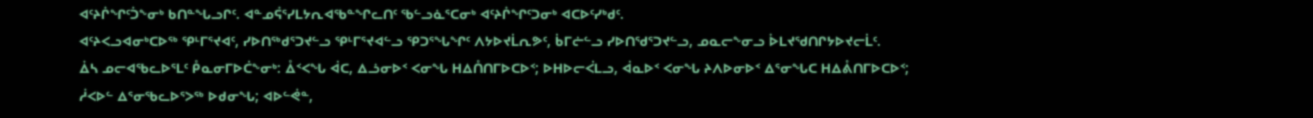ᐊᑦᔨᒌᖏᑦᑑᖕᓂᒃ ᑲᑎᓐᖓᓗᒋᑦ. ᐊᓐᓄᕌᕐᓯᒪᔭᕆᐊᖃᓐᖏᓚᑎᑦ ᖃᓪᓗᓈᕐᑕᓂᒃ ᐊᑦᔨᒌᖏᑦᑐᓂᒃ ᐊᑕᐅᑦᓯᒃᑯᑦ.
ᐊᑦᔨᐸᓗᐊᓂᒃᑕᐅᖅ ᕿᒻᒥᕐᔪᐊᑦ, ᓯᐅᑎᖅᑯᕐᑐᔪᓪᓗ ᕿᒻᒥᕐᔪᐊᓪᓗ ᕿᑐᕐᖓᖏᑦ ᐱᔭᐅᔪᒫᕆᕗᑦ, ᑳᒥᓖᓪᓗ ᓯᐅᑎᖁᕐᑐᔪᓪᓗ, ᓄᓇᓕᖕᓂᓗ ᐆᒪᔪᖁᑎᒋᔭᐅᔪᓕᒫᑦ.
ᐄᓴ ᓄᓕᐊᖃᓚᐅᕐᒪᑦ ᑬᓇᓂᒥᐅᑖᖕᓂᒃ: ᐂᑉᐸᖓ ᐋᑕ, ᐃᓘᓂᐅᑉ ᐸᓂᖓ ᕼᐃᑍᑎᒥᐅᑕᐅᑉ; ᐅᕼᐅᓕᐹᒪᓗ, ᐋᓇᐅᑉ ᐸᓂᖓ ᔨᐱᐅᓂᐅᑉ ᐃᕐᓂᖓᑕ ᕼᐃᕔᑎᒥᐅᑕᐅᑉ;
ᓲᐸᐅᓪ ᐃᕐᓂᖃᓚᐅᕐᐳᖅ ᐅᑯᓂᖓ; ᐊᐅᓪᕚᓐ,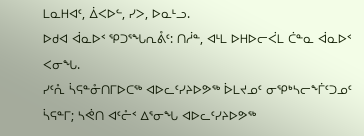ᒪᓇᕼᐊᑦ, ᐄᐸᐅᓪ, ᓯᐳ, ᐅᓇᒻᓗ.
ᐅᑯᐊ ᐋᓇᐅᑉ ᕿᑐᕐᖓᕆᕔᑦ: ᑎᓲᓐ, ᐊᒻᒪ ᐅᕼᐅᓕᐹᒪ ᑖᓐᓇ ᐋᓇᐅᑉ ᐸᓂᖓ.
ᓯᑦᕅ ᓵᕋᓐᓁᑎᒥᐅᑕᖅ ᐊᐅᓚᑦᓯᔨᐅᕗᖅ ᐆᒪᔪᓄᑦ ᓂᕿᒃᓴᓕᖕᒦᑦᑐᓄᑦ ᓵᕋᓐᒥ; ᓴᕚᑎ ᐊᑦᓔᑉ ᐃᕐᓂᖓ ᐊᐅᓚᑦᓯᔨᐅᕗᖅ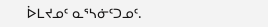ᐆᒪᔪᓄᑦ ᓇᕐᓴᓃᑦᑐᓄᑦ.